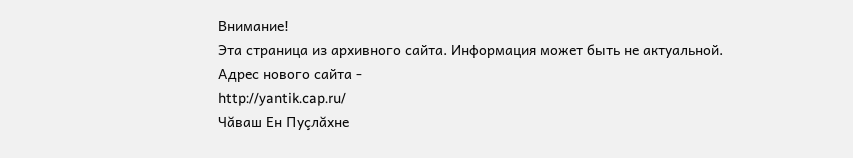Внимание!
Эта страница из архивного сайта. Информация может быть не актуальной.
Адрес нового сайта -
http://yantik.cap.ru/
Чăваш Ен Пуçлăхне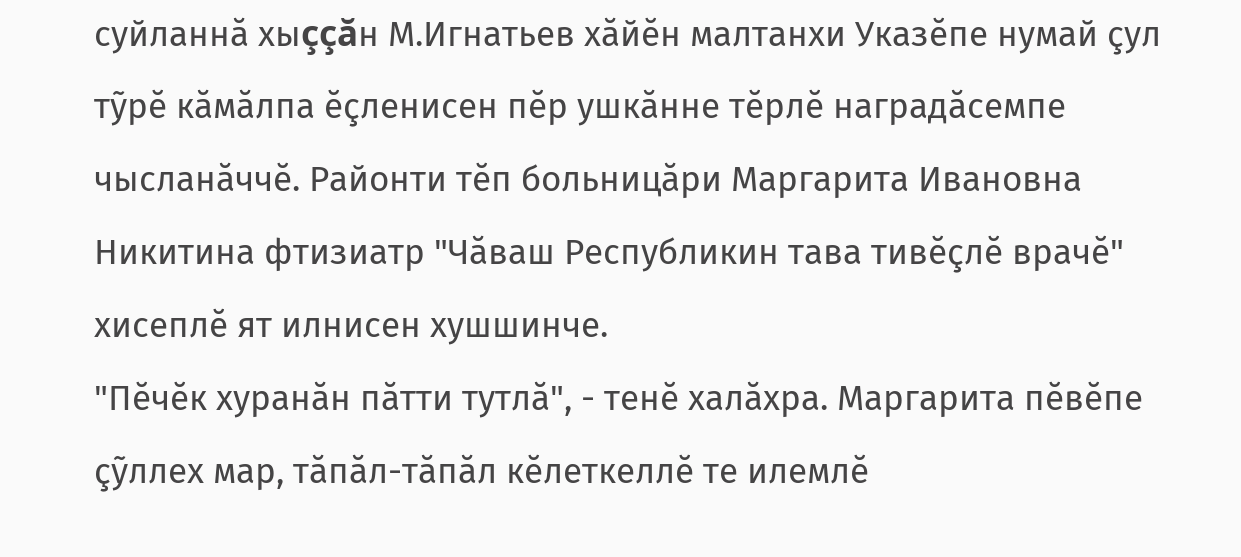суйланнă хыççăн М.Игнатьев хăйĕн малтанхи Указĕпе нумай çул тỹрĕ кăмăлпа ĕçленисен пĕр ушкăнне тĕрлĕ наградăсемпе чысланăччĕ. Районти тĕп больницăри Маргарита Ивановна Никитина фтизиатр "Чăваш Республикин тава тивĕçлĕ врачĕ" хисеплĕ ят илнисен хушшинче.
"Пĕчĕк хуранăн пăтти тутлă", - тенĕ халăхра. Маргарита пĕвĕпе çỹллех мар, тăпăл-тăпăл кĕлеткеллĕ те илемлĕ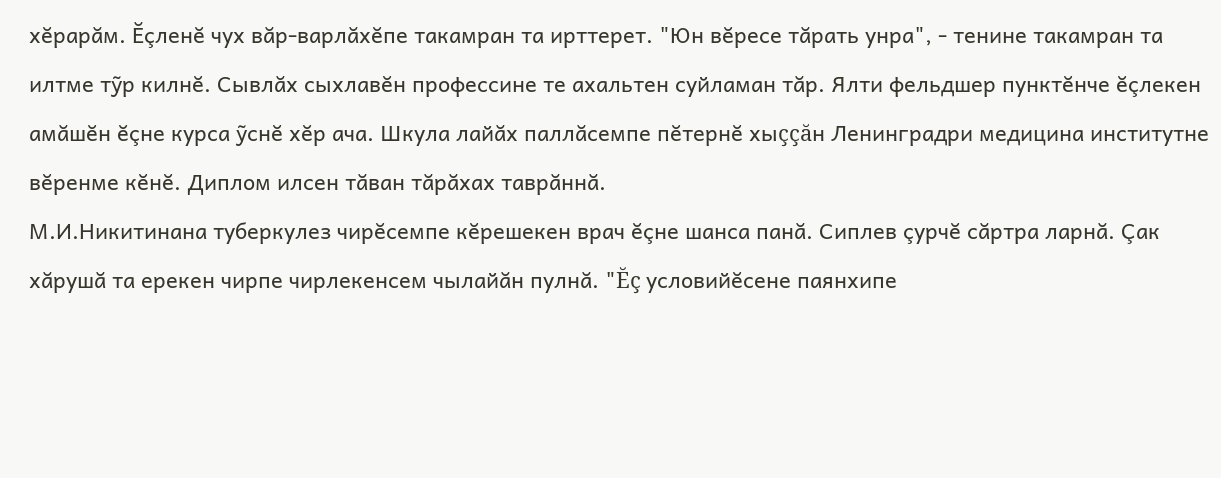хĕрарăм. Ĕçленĕ чух вăр-варлăхĕпе такамран та ирттерет. "Юн вĕресе тăрать унра", - тенине такамран та илтме тỹр килнĕ. Сывлăх сыхлавĕн профессине те ахальтен суйламан тăр. Ялти фельдшер пунктĕнче ĕçлекен амăшĕн ĕçне курса ỹснĕ хĕр ача. Шкула лайăх паллăсемпе пĕтернĕ хыççăн Ленинградри медицина институтне вĕренме кĕнĕ. Диплом илсен тăван тăрăхах таврăннă.
М.И.Никитинана туберкулез чирĕсемпе кĕрешекен врач ĕçне шанса панă. Сиплев çурчĕ сăртра ларнă. Çак хăрушă та ерекен чирпе чирлекенсем чылайăн пулнă. "Ĕç условийĕсене паянхипе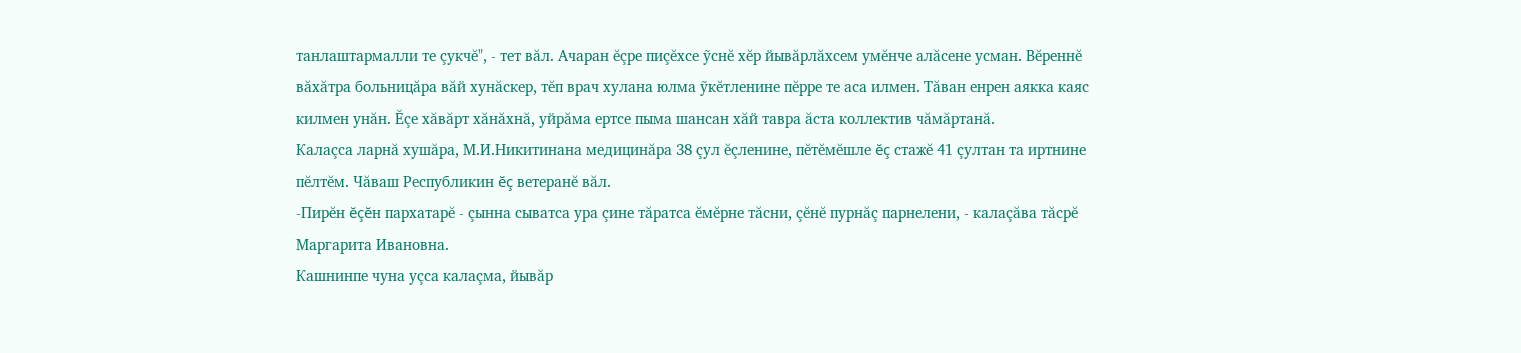танлаштармалли те çукчĕ", - тет вăл. Ачаран ĕçре пиçĕхсе ỹснĕ хĕр йывăрлăхсем умĕнче алăсене усман. Вĕреннĕ вăхăтра больницăра вăй хунăскер, тĕп врач хулана юлма ỹкĕтленине пĕрре те аса илмен. Тăван енрен аякка каяс килмен унăн. Ĕçе хăвăрт хăнăхнă, уйрăма ертсе пыма шансан хăй тавра ăста коллектив чăмăртанă.
Калаçса ларнă хушăра, М.И.Никитинана медицинăра 38 çул ĕçленине, пĕтĕмĕшле ĕç стажĕ 41 çултан та иртнине пĕлтĕм. Чăваш Республикин ĕç ветеранĕ вăл.
-Пирĕн ĕçĕн пархатарĕ - çынна сыватса ура çине тăратса ĕмĕрне тăсни, çĕнĕ пурнăç парнелени, - калаçăва тăсрĕ Маргарита Ивановна.
Кашнинпе чуна уçса калаçма, йывăр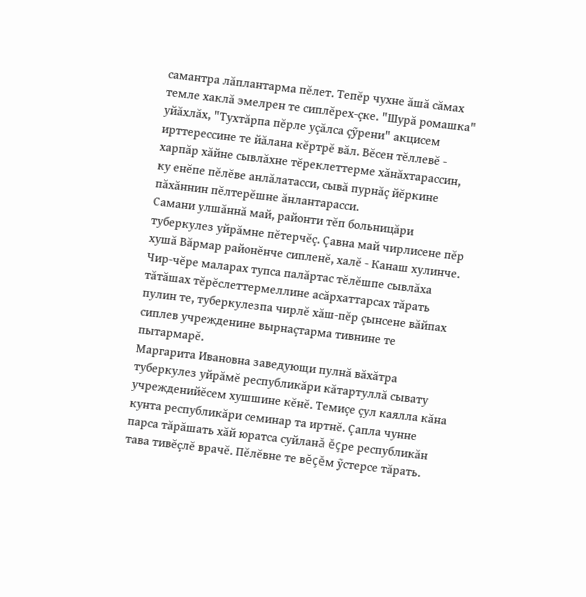самантра лăплантарма пĕлет. Тепĕр чухне ăшă сăмах темле хаклă эмелрен те сиплĕрех-çке. "Шурă ромашка" уйăхлăх, "Тухтăрпа пĕрле уçăлса çỹрени" акцисем ирттерессине те йăлана кĕртрĕ вăл. Вĕсен тĕллевĕ - харпăр хăйне сывлăхне тĕреклеттерме хăнăхтарассин, ку енĕпе пĕлĕве анлăлатасси, сывă пурнăç йĕркине пăхăннин пĕлтерĕшне ăнлантарасси.
Самани улшăннă май, районти тĕп больницăри туберкулез уйрăмне пĕтерчĕç. Çавна май чирлисене пĕр хушă Вăрмар районĕнче сипленĕ, халĕ - Канаш хулинче. Чир-чĕре маларах тупса палăртас тĕлĕшпе сывлăха тăтăшах тĕрĕслеттермеллине асăрхаттарсах тăрать пулин те, туберкулезпа чирлĕ хăш-пĕр çынсене вăйпах сиплев учрежденине вырнаçтарма тивнине те пытармарĕ.
Маргарита Ивановна заведующи пулнă вăхăтра туберкулез уйрăмĕ республикăри кăтартуллă сывату учрежденийĕсем хушшине кĕнĕ. Темиçе çул каялла кăна кунта республикăри семинар та иртнĕ. Çапла чунне парса тăрăшать хăй юратса суйланă ĕçре республикăн тава тивĕçлĕ врачĕ. Пĕлĕвне те вĕçĕм ỹстерсе тăрать.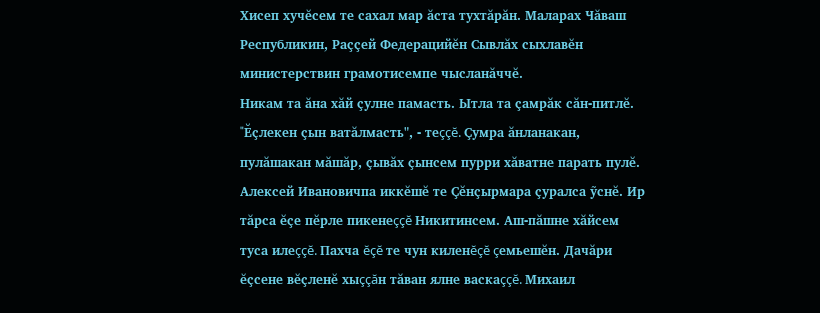Хисеп хучĕсем те сахал мар ăста тухтăрăн. Маларах Чăваш Республикин, Раççей Федерацийĕн Сывлăх сыхлавĕн министерствин грамотисемпе чысланăччĕ.
Никам та ăна хăй çулне памасть. Ытла та çамрăк сăн-питлĕ. "Ĕçлекен çын ватăлмасть", - теççĕ. Çумра ăнланакан, пулăшакан мăшăр, çывăх çынсем пурри хăватне парать пулĕ. Алексей Ивановичпа иккĕшĕ те Çĕнçырмара çуралса ỹснĕ. Ир тăрса ĕçе пĕрле пикенеççĕ Никитинсем. Аш-пăшне хăйсем туса илеççĕ. Пахча ĕçĕ те чун киленĕçĕ çемьешĕн. Дачăри ĕçсене вĕçленĕ хыççăн тăван ялне васкаççĕ. Михаил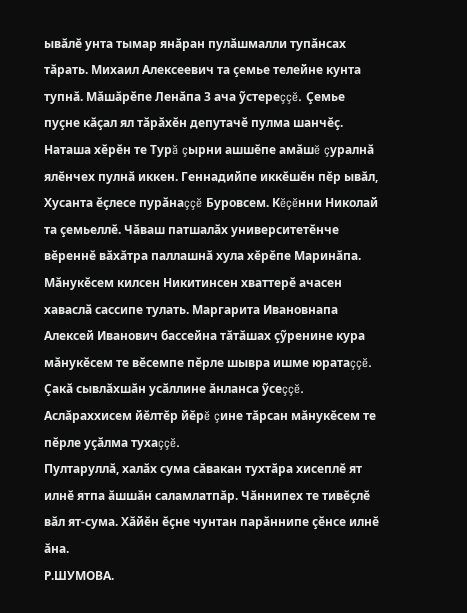ывăлĕ унта тымар янăран пулăшмалли тупăнсах тăрать. Михаил Алексеевич та çемье телейне кунта тупнă. Мăшăрĕпе Ленăпа 3 ача ỹстереççĕ. Çемье пуçне кăçал ял тăрăхĕн депутачĕ пулма шанчĕç. Наташа хĕрĕн те Турă çырни ашшĕпе амăшĕ çуралнă ялĕнчех пулнă иккен. Геннадийпе иккĕшĕн пĕр ывăл, Хусанта ĕçлесе пурăнаççĕ Буровсем. Кĕçĕнни Николай та çемьеллĕ. Чăваш патшалăх университетĕнче вĕреннĕ вăхăтра паллашнă хула хĕрĕпе Маринăпа.
Мăнукĕсем килсен Никитинсен хваттерĕ ачасен хаваслă сассипе тулать. Маргарита Ивановнапа Алексей Иванович бассейна тăтăшах çỹренине кура мăнукĕсем те вĕсемпе пĕрле шывра ишме юратаççĕ. Çакă сывлăхшăн усăллине ăнланса ỹсеççĕ. Аслăраххисем йĕлтĕр йĕрĕ çине тăрсан мăнукĕсем те пĕрле уçăлма тухаççĕ.
Пултаруллă, халăх сума сăвакан тухтăра хисеплĕ ят илнĕ ятпа ăшшăн саламлатпăр. Чăннипех те тивĕçлĕ вăл ят-сума. Хăйĕн ĕçне чунтан парăннипе çĕнсе илнĕ ăна.
Р.ШУМОВА.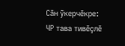Сăн ỹкерчĕкре: ЧР тава тивĕçлĕ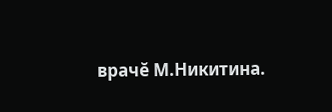врачĕ М.Никитина.